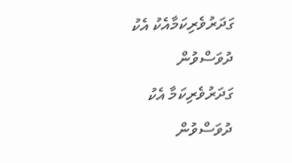ގަދަރުވެރިކަމާއެކު އެކު ދުވަސްވުން
ގަދަރުވެރިކަމާ އެކު ދުވަސްވުން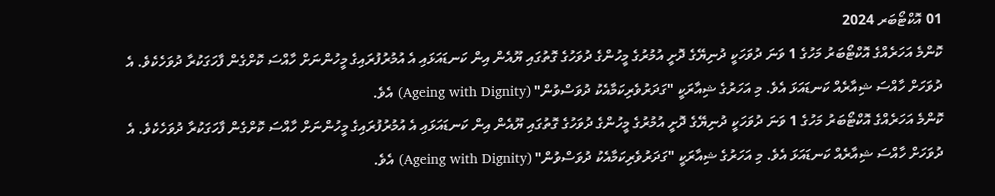01 އޮކްޓޯބަރ 2024
ކޮންމެ އަހަރެއްގެ އޮކްޓޯބަރު މަހުގެ 1 ވަނަ ދުވަހަކީ ދުނިޔޭގެ ދޮށީ އުމުރުގެ މީހުންގެ ދުވަހުގެ ގޮތުގައި ޔޫއެން އިން ކަނޑައަޅައި އެ އުމުރުފުރައިގެ މީހުންނަށް ހާއްސަ ކޮށްގެން ފާހަގަކުރާ ދުވަހެކެވެ. އެ ދުވަހަށް ހާއްސަ ޝިއާރެއް ކަނޑައަޅަ އެވެ. މި އަހަރުގެ ޝިއާރަކީ "ގަދަރުވެރިކަމާއެކު ދުވަސްވުން" (Ageing with Dignity) އެވެ.
ކޮންމެ އަހަރެއްގެ އޮކްޓޯބަރު މަހުގެ 1 ވަނަ ދުވަހަކީ ދުނިޔޭގެ ދޮށީ އުމުރުގެ މީހުންގެ ދުވަހުގެ ގޮތުގައި ޔޫއެން އިން ކަނޑައަޅައި އެ އުމުރުފުރައިގެ މީހުންނަށް ހާއްސަ ކޮށްގެން ފާހަގަކުރާ ދުވަހެކެވެ. އެ ދުވަހަށް ހާއްސަ ޝިއާރެއް ކަނޑައަޅަ އެވެ. މި އަހަރުގެ ޝިއާރަކީ "ގަދަރުވެރިކަމާއެކު ދުވަސްވުން" (Ageing with Dignity) އެވެ.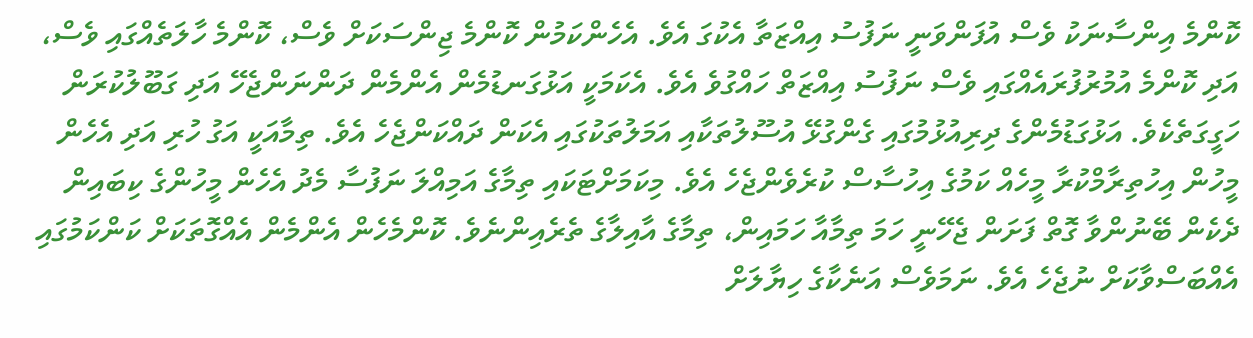ކޮންމެ އިންސާނަކު ވެސް އުފަންވަނީ ނަފުސު އިއްޒަތާ އެކުގަ އެވެ. އެހެންކަމުން ކޮންމެ ޖިންސަކަށް ވެސް، ކޮންމެ ހާލަތެއްގައި ވެސް، އަދި ކޮންމެ އުމުރުފުރައެއްގައި ވެސް ނަފުސު އިއްޒަތް ހައްގުވެ އެވެ. އެކަމަކީ އަޅުގަނޑުމެން އެންމެން ދަންނަންޖެހޭ އަދި ގަބޫލުކުރަން ހަގީގަތެކެވެ. އަޅުގަޑުމެންގެ ދިރިއުޅުމުގައި ގެންގުޅޭ އުސޫލުތަކާއި އަމަލުތަކުގައި އެކަން ދައްކަންޖެހެ އެވެ. ތިމާއަކީ އަގު ހުރި އަދި އެހެން މީހުން އިހުތިރާމްކުރާ މީހެއް ކަމުގެ އިހުސާސް ކުރެވެންޖެހެ އެވެ. މިކަމަށްޓަކައި ތިމާގެ އަމިއްލަ ނަފުސާ މެދު އެހެން މީހުންގެ ކިބައިން ދެކެން ބޭނުންވާ ގޮތް ފަށަން ޖެހޭނީ ހަމަ ތިމާއާ ހަމައިން، ތިމާގެ އާއިލާގެ ތެރެއިންނެވެ. ކޮންމެހެން އެންމެން އެއްގޮތަކަށް ކަންކަމުގައި އެއްބަސްވާކަށް ނުޖެހެ އެވެ. ނަމަވެސް އަނެކާގެ ހިޔާލަށް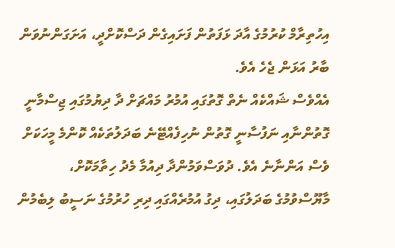އިހުތިރާމް ކުރުމުގެ އާދަ ޅަފަތުން ފަށައިގެން ދަސްކޮށްދީ، އަށަގަންނުވަން ބާރު އަޅަން ޖެހެ އެވެ.
އެއްވެސް ޝައްކެއް ނެތް ގޮތުގައި އުމުރު މައްޗަށް ދާ ދިޔުމުގައި ޖިސްމާނީ ގޮތުންނާއި ނަފުސާނީ ގޮތުން ނުހިފެއްޓޭނެ ބަދަލުތަކެއް ކޮންމެ މީހަކަށް ވެސް އަންނާނެ އެވެ. ދުވަސްވަމުންދާ ދިއުމާ މެދު ހިތާމަކޮށް، މާޔޫސްވުމުގެ ބަދަލުގައި، ދިގު އުމުރެއްގައި ދިރި ހުރުމުގެ ނަސީބު ލިބެމުން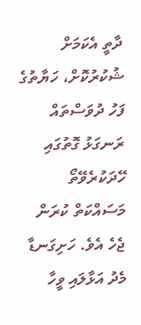ދާތީ އެކަމަށް ޝުކުރުކޮށް، ހަޔާތުގެ ފަހު ދުވަސްތައް ރަނގަޅު ގޮތުގައި ހޭދަކުރެވޭތޯ މަސައްކަތް ކުރަން ޖެހެ އެވެ. ހަށިގަނޑާ މެދު އަޅާލައި ވީހާ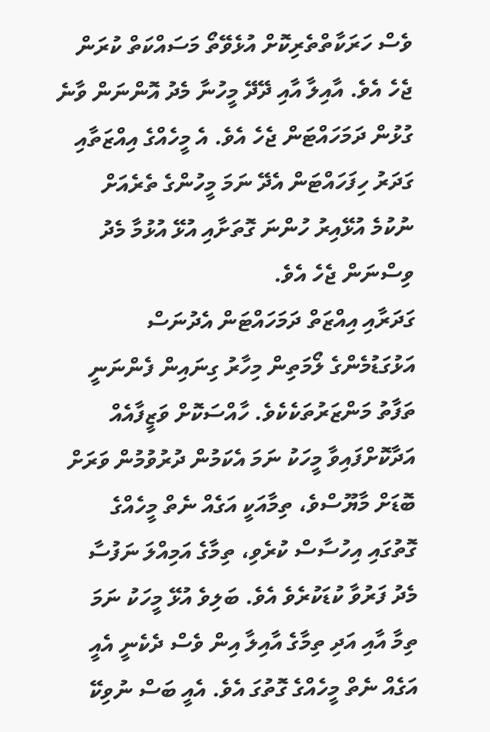ވެސް ހަރަކާތްތެރިކޮށް އުޅެވޭތޯ މަސައްކަތް ކުރަން ޖެހެ އެވެ. އާއިލާ އާއި ދޭދޭ މީހުނާ މެދު އޮންނަން ވާނެ ގުޅުން ދަމަހައްޓަން ޖެހެ އެވެ. އެ މީހެއްގެ އިއްޒަތާއި ގަދަރު ހިފަހައްޓަން އެދޭ ނަމަ މީހުންގެ ތެރެއަށް ނުކުމެ އުޅޭއިރު ހުންނަ ގޮތަށާއި އުޅޭ އުޅުމާ މެދު ވިސްނަން ޖެހެ އެވެ.
ގަދަރާއި އިއްޒަތް ދަމަހައްޓަން އެދުނަސް އަޅުގަޑުމެންގެ ލޯމަތިން މިހާރު ގިނައިން ފެންނަނީ ތަފާތު މަންޒަރުތަކެކެވެ. ހާއްސަކޮށް ވަޒީފާއެއް އަދާކޮށްފައިވާ މީހަކު ނަމަ އެކަމުން ދުރުވުމުން ވަރަށް ބޮޑަށް މާޔޫސްވެ، ތިމާއަކީ އަގެއް ނެތް މީހެއްގެ ގޮތުގައި އިހުސާސް ކުރެވި، ތިމާގެ އަމިއްލަ ނަފުސާ މެދު ފަރުވާ ކުޑަކުރެވެ އެވެ. ބަލިވެ އުޅޭ މީހަކު ނަމަ ތިމާ އާއި އަދި ތިމާގެ އާއިލާ އިން ވެސް ދެކެނީ އެއީ އަގެއް ނެތް މީހެއްގެ ގޮތުގަ އެވެ. އެއީ ބަސް ނުވިކޭ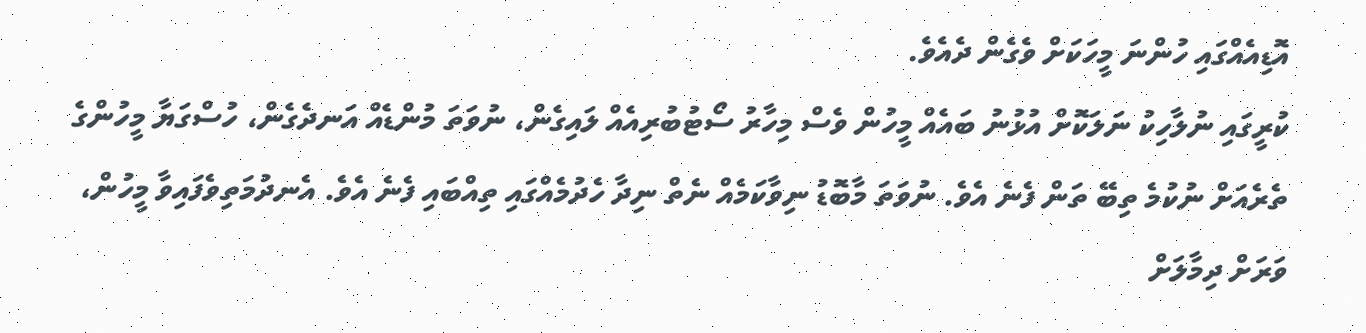އޮޑިއެއްގައި ހުންނަ މީހަކަށް ވެގެން ދެއެވެ.
ކުރީގައި ނުލާހިކު ނަލަކޮށް އުޅުނު ބައެއް މީހުން ވެސް މިހާރު ސޯޓުބުރިއެއް ލައިގެން، ނުވަތަ މުންޑެއް އަނދެގެން، ހުސްގަޔާ މީހުންގެ ތެރެއަށް ނުކުމެ ތިބޭ ތަން ފެނެ އެވެ. ނުވަތަ މާބޮޑު ނިވާކަމެއް ނެތް ނިދާ ހެދުމެއްގައި ތިއްބައި ފެނެ އެވެ. އެނދުމަތިވެފައިވާ މީހުން، ވަރަށް ދިމާލަށް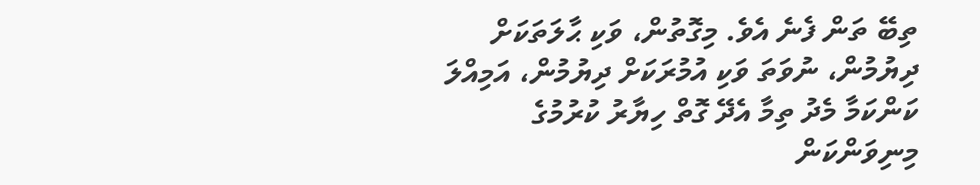ތިބޭ ތަން ފެނެ އެވެ. މިގޮތުން، ވަކި ޙާލަތަކަށް ދިޔުމުން، ނުވަތަ ވަކި އުމުރަކަށް ދިޔުމުން، އަމިއްލަ ކަންކަމާ މެދު ތިމާ އެދޭ ގޮތް ހިޔާރު ކުރުމުގެ މިނިވަންކަން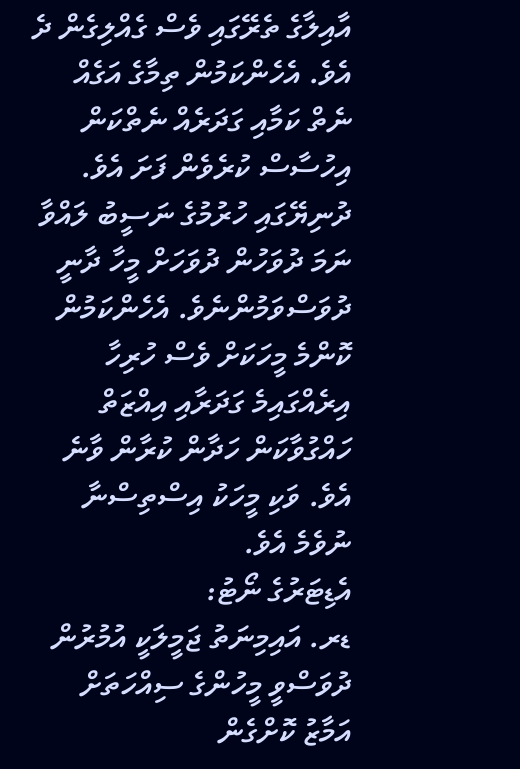އާއިލާގެ ތެރޭގައި ވެސް ގެއްލިގެން ދެ އެވެ. އެހެންކަމުން ތިމާގެ އަގެއް ނެތް ކަމާއި ގަދަރެއް ނެތްކަން އިހުސާސް ކުރެވެން ފަށަ އެވެ.
ދުނިޔޭގައި ހުރުމުގެ ނަސީބު ލައްވާ ނަމަ ދުވަހުން ދުވަހަށް މީހާ ދާނީ ދުވަސްވަމުންނެވެ. އެހެންކަމުން ކޮންމެ މީހަކަށް ވެސް ހުރިހާ އިރެއްގައިމެ ގަދަރާއި އިއްޒަތް ހައްގުވާކަން ހަދާން ކުރާން ވާނެ އެވެ. ވަކި މީހަކު އިސްތިސްނާ ނުވެމެ އެވެ.
އެޑިޓަރުގެ ނޯޓު:
ޑރ. އައިމިނަތު ޖަމީލަކީ އުމުރުން ދުވަސްވީ މީހުންގެ ސިއްހަތަށް އަމާޒު ކޮށްގެން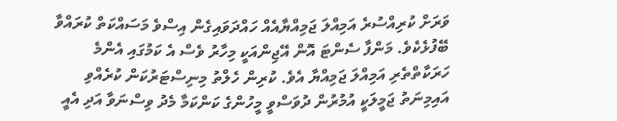ވަރަށް ކުރިއްސުރެ އަމިއްލަ ޖަމިއްޔާއެއް ހައްދަވައިގެން އިސްވެ މަސައްކަތް ކުރައްވާ ބޭފުޅެކެވެ. މަންފާ ސެންޓަ އޮން އޭޖިންއަކީ މިހާރު ވެސް އެ ކަމުގައި އެންމެ ހަރަކާތްތެރި އަމިއްލަ ޖަމިއްޔާ އެވެ. ކުރިން ހެލްތު މިނިސްޓަރުކަން ކުރެއްވި އައިމިނަތު ޖަމީލަކީ އުމުރުން ދުވަސްވީ މީހުންގެ ކަންކަމާ މެދު ވިސްނަވާ އަދި އެއީ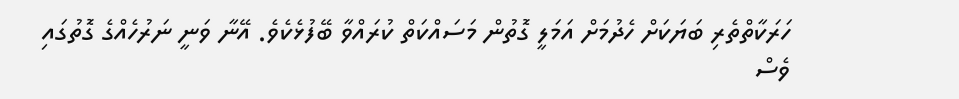ހަރަކާތްތެރި ބަޔަކަށް ހެދުމަށް އަމަލީ ގޮތުން މަސައްކަތް ކުރައްވާ ބޭފުޅެކެވެ. އޭނާ ވަނީ ނަރުހެއްގެ ގޮތުގައި ވެސް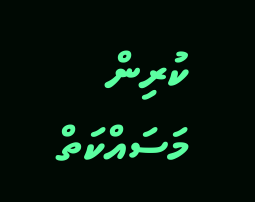ކުރިން މަސައްކަތް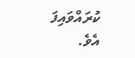ކުރައްވައިފަ އެވެ.